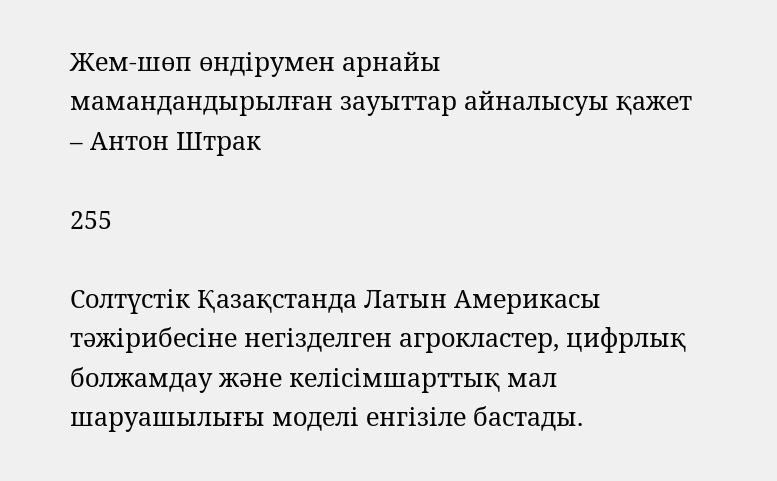Жем-шөп өндірумен арнайы мамандандырылған зауыттар айналысуы қажет – Антон Штрак

255

Солтүстік Қазақстанда Латын Америкасы тәжірибесіне негізделген агрокластер, цифрлық болжамдау және келісімшарттық мал шаруашылығы моделі енгізіле бастады.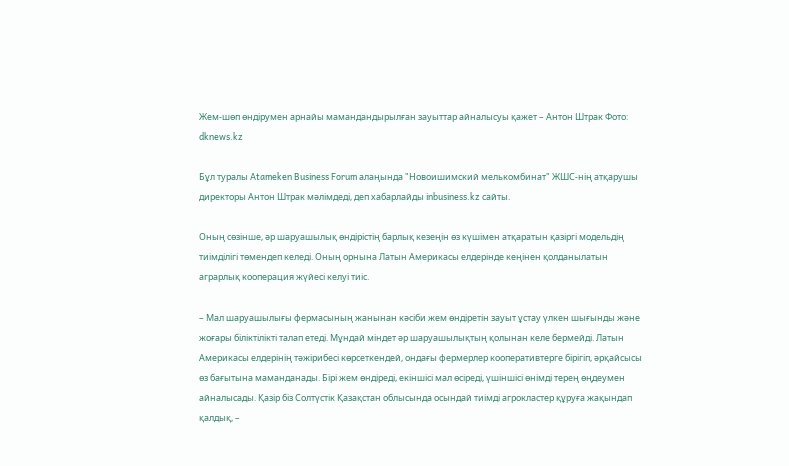Жем-шөп өндірумен арнайы мамандандырылған зауыттар айналысуы қажет – Антон Штрак Фото: dknews.kz

Бұл туралы Atameken Business Forum алаңында "Новоишимский мелькомбинат" ЖШС-нің атқарушы директоры Антон Штрак мәлімдеді, деп хабарлайды inbusiness.kz сайты.

Оның сөзінше, әр шаруашылық өндірістің барлық кезеңін өз күшімен атқаратын қазіргі модельдің тиімділігі төмендеп келеді. Оның орнына Латын Америкасы елдерінде кеңінен қолданылатын аграрлық кооперация жүйесі келуі тиіс.

– Мал шаруашылығы фермасының жанынан кәсіби жем өндіретін зауыт ұстау үлкен шығынды және жоғары біліктілікті талап етеді. Мұндай міндет әр шаруашылықтың қолынан келе бермейді. Латын Америкасы елдерінің тәжірибесі көрсеткендей, ондағы фермерлер кооперативтерге бірігіп, әрқайсысы өз бағытына маманданады. Бірі жем өндіреді, екіншісі мал өсіреді, үшіншісі өнімді терең өңдеумен айналысады. Қазір біз Солтүстік Қазақстан облысында осындай тиімді агрокластер құруға жақындап қалдық, –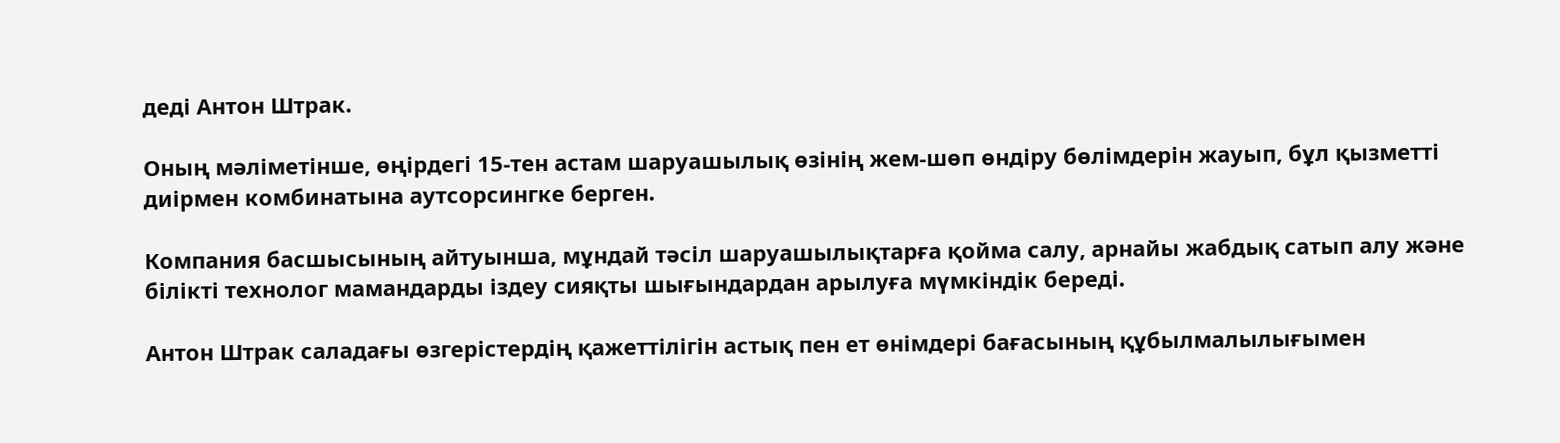деді Антон Штрак.

Оның мәліметінше, өңірдегі 15-тен астам шаруашылық өзінің жем-шөп өндіру бөлімдерін жауып, бұл қызметті диірмен комбинатына аутсорсингке берген.

Компания басшысының айтуынша, мұндай тәсіл шаруашылықтарға қойма салу, арнайы жабдық сатып алу және білікті технолог мамандарды іздеу сияқты шығындардан арылуға мүмкіндік береді.

Антон Штрак саладағы өзгерістердің қажеттілігін астық пен ет өнімдері бағасының құбылмалылығымен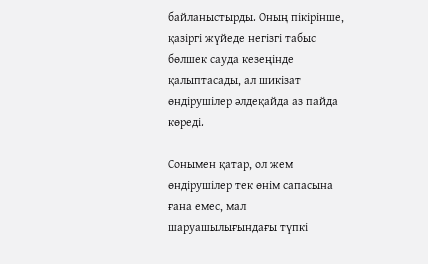байланыстырды. Оның пікірінше, қазіргі жүйеде негізгі табыс бөлшек сауда кезеңінде қалыптасады, ал шикізат өндірушілер әлдеқайда аз пайда көреді.

Сонымен қатар, ол жем өндірушілер тек өнім сапасына ғана емес, мал шаруашылығындағы түпкі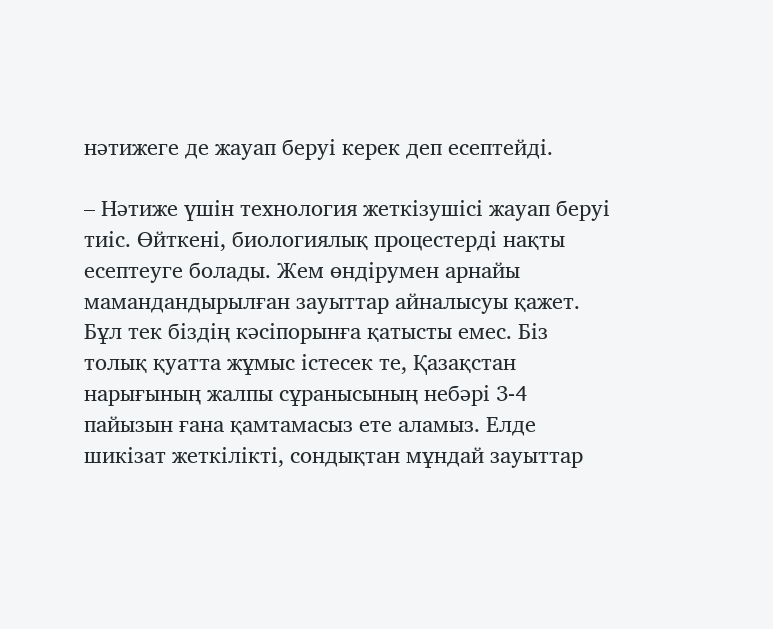нәтижеге де жауап беруі керек деп есептейді.

– Нәтиже үшін технология жеткізушісі жауап беруі тиіс. Өйткені, биологиялық процестерді нақты есептеуге болады. Жем өндірумен арнайы мамандандырылған зауыттар айналысуы қажет. Бұл тек біздің кәсіпорынға қатысты емес. Біз толық қуатта жұмыс істесек те, Қазақстан нарығының жалпы сұранысының небәрі 3-4 пайызын ғана қамтамасыз ете аламыз. Елде шикізат жеткілікті, сондықтан мұндай зауыттар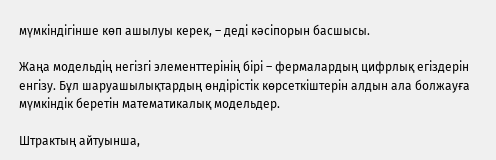мүмкіндігінше көп ашылуы керек, – деді кәсіпорын басшысы.

Жаңа модельдің негізгі элементтерінің бірі – фермалардың цифрлық егіздерін енгізу. Бұл шаруашылықтардың өндірістік көрсеткіштерін алдын ала болжауға мүмкіндік беретін математикалық модельдер.

Штрактың айтуынша,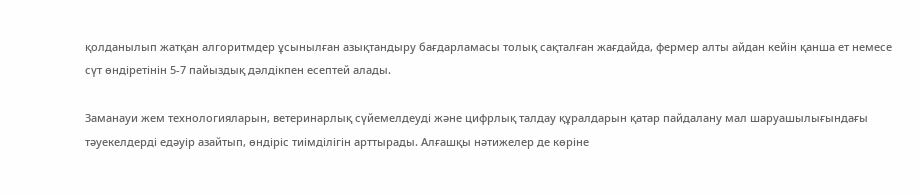қолданылып жатқан алгоритмдер ұсынылған азықтандыру бағдарламасы толық сақталған жағдайда, фермер алты айдан кейін қанша ет немесе сүт өндіретінін 5-7 пайыздық дәлдікпен есептей алады.

Заманауи жем технологияларын, ветеринарлық сүйемелдеуді және цифрлық талдау құралдарын қатар пайдалану мал шаруашылығындағы тәуекелдерді едәуір азайтып, өндіріс тиімділігін арттырады. Алғашқы нәтижелер де көріне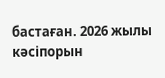бастаған. 2026 жылы кәсіпорын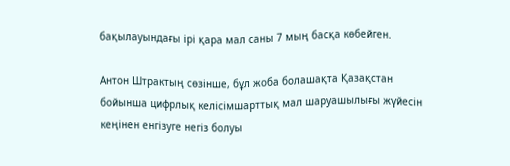бақылауындағы ірі қара мал саны 7 мың басқа көбейген.

Антон Штрактың сөзінше, бұл жоба болашақта Қазақстан бойынша цифрлық келісімшарттық мал шаруашылығы жүйесін кеңінен енгізуге негіз болуы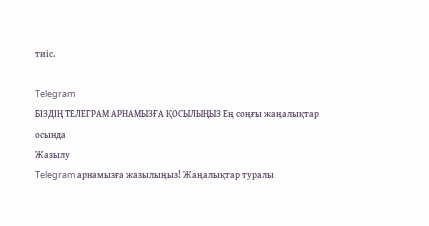тиіс.

Telegram
БІЗДІҢ ТЕЛЕГРАМ АРНАМЫЗҒА ҚОСЫЛЫҢЫЗ Ең соңғы жаңалықтар осында
Жазылу
Telegram арнамызға жазылыңыз! Жаңалықтар туралы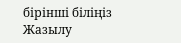бірінші біліңіз
Жазылу